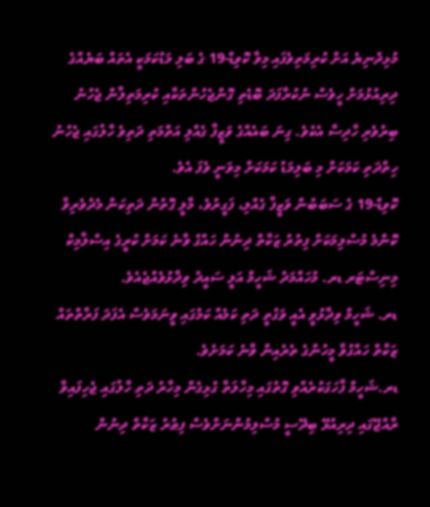މުޅިދުނިޔެ އަށް ކުރިމަތިވެފައި މިވާ ކޮވިޑް-19 ގެ ބަލި މަޑުކަމަކީ އެތައް ބަޔެއްގެ ދިރިއުޅުމަށް ހީވެސް ނުކުރާފަދަ ބޮޑެތި ގޮންޖެހުންތަކާއި ކުރިމަތިލާން ޖެހުނު ބިރުވެރި ހާދިސާ އެކެވެ. ގިނަ ބައެއްގެ ވަޒީފާ ގެއްލި އަތްމަތި ދަތިވެ ހާލުގައި ޖެހުނު ހިތްދަތި ކަމަކަށް މި ބަލިމަޑު ކަމަކަށް މިވަނީ ވެފަ އެވެ.
ކޮވިޑް-19 ގެ ސަބަބުން ވަޒީފާ ގެއްލި، ފަގީރުވެ، މާލީ ގޮތުން ދަތިކަން މެދުވެރިވާ ކޮންމެ މުސްލިމަކަށް ފިތުރު ޒަކާތް ދިނުން ހައްގު ވާނެ ކަމަށް ކުރީގެ އިސްލާމިކް މިނިސްޓަރ ޑރ. މުހައްމަދު ޝަހީމް އަލީ ސައީދު ވިދާޅުވެއްޖެއެވެ.
ޑރ. ޝަހީމް ވިދާޅުވީ އެއީ ވަގުތީ ދަތި ކަމެއް ކަމުގައި ވީނަމަވެސް އެފަދަ ފަރާތްތައް ޒަކާތް ހައްގުވާ މީހުންގެ ތެރެއިން ވާނެ ކަމަށެވެ.
ޑރ.ޝަހީމް ފާހަގަކުރެއްވި ގޮތުގައި މިހާލަތާ ގުޅިގެން މިހާރު ދަތި ހާލުގައި ޖެހިފައިވާ ރާއްޖޭގައި ދިރިއުޅޭ ބިދޭސީ މުސްލިމުންނަށްވެސް ފިޠުރު ޒަކާތް ދިނުން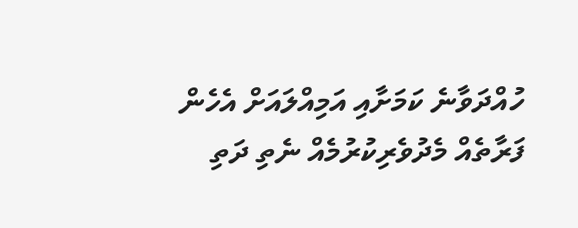ހުއްދަވާނެ ކަމަށާއި އަމިއްލައަށް އެހެން ފަރާތެއް މެދުވެރިކުރުމެއް ނެތި ދަތި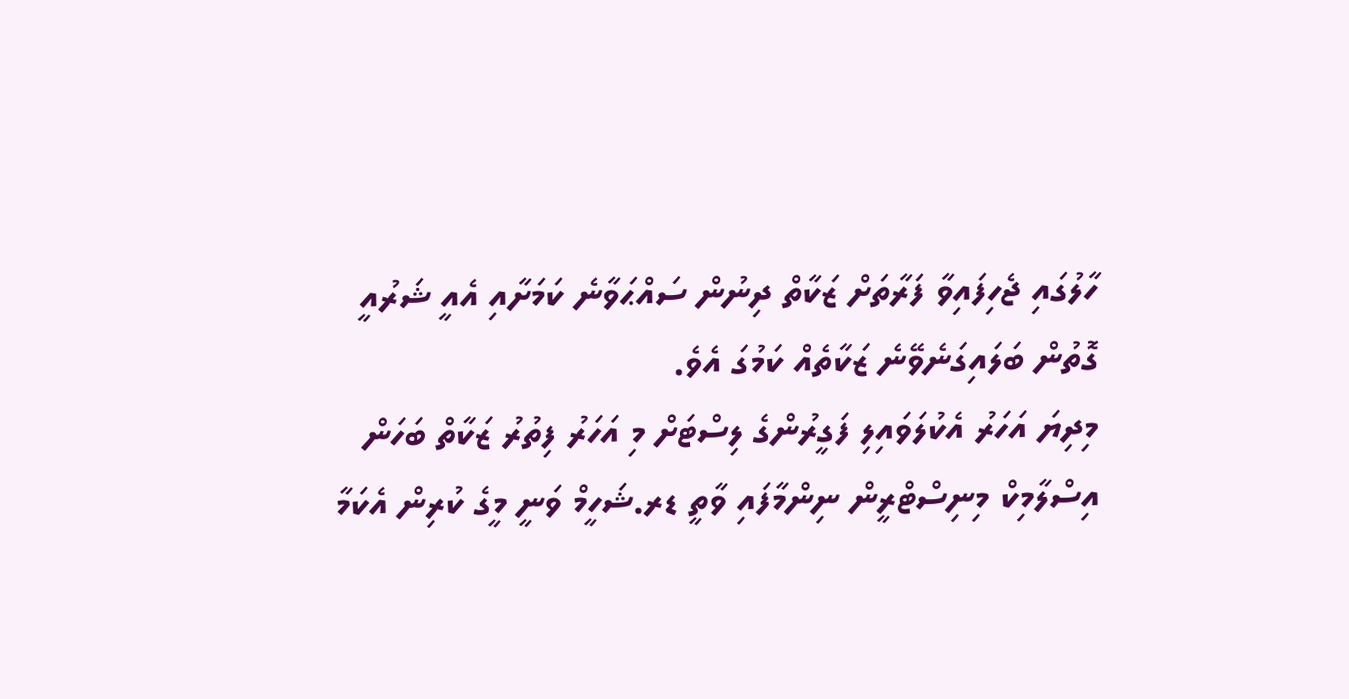ހާލުގައި ޖެހިފައިވާ ފަރާތަށް ޒަކާތް ދިނުން ސައްޙަވާނެ ކަމަށާއި އެއީ ޝަރުއީ ގޮތުން ބަލައިގަނެވޭނެ ޒަކާތެއް ކަމުގަ އެވެ.
މިދިޔަ އަހަރު އެކުލަވައިލި ފަގީރުންގެ ލިސްޓަށް މި އަހަރު ފިތުރު ޒަކާތް ބަހަން އިސްލާމިކް މިނިސްޓްރީން ނިންމާފައި ވާތީ ޑރ.ޝަހީމް ވަނީ މީގެ ކުރިން އެކަމާ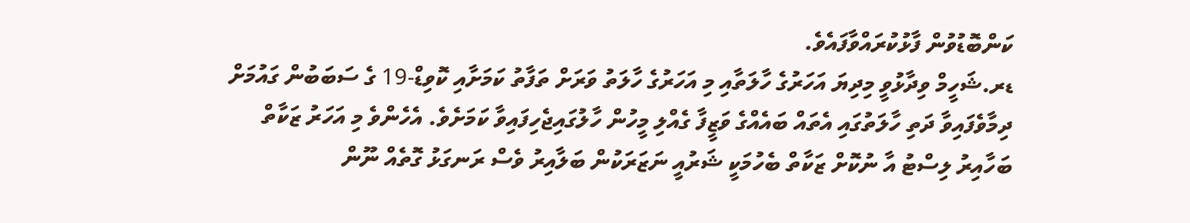ކަންބޮޑުވުން ފާޅުކުރައްވާފައެވެ.
ޑރ.ޝަހީމް ވިދާޅުވީ މިދިޔަ އަހަރުގެ ހާލަތާއި މި އަހަރުގެ ހާލަތު ވަރަށް ތަފާތު ކަމަށާއި ކޮވިޑް-19 ގެ ސަބަބުން ގައުމަށް ދިމާވެފައިވާ ދަތި ހާލަތުގައި އެތައް ބައެއްގެ ވަޒީފާ ގެއްލި މީހުން ހާލުގައިޖެހިފައިވާ ކަމަށެވެ. އެހެންވެ މި އަހަރު ޒަކާތް ބަހާއިރު ލިސްޓު އާ ނުކޮށް ޒަކާތް ބެހުމަކީ ޝަރުއީ ނަޒަރަކުން ބަލާއިރު ވެސް ރަނގަޅު ގޮތެއް ނޫން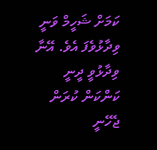ކަމަށް ޝަހީމް ވަނީ ވިދާޅުވެފަ އެވެ. އޭނާ ވިދާޅުވީ ދީނީ ކަންކަން ކުރަން ޖެހޭނީ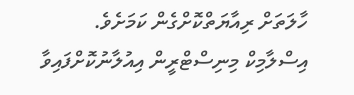ހާލަތަށް ރިއާޔަތްކޮށްގެން ކަމަށެވެ.
އިސްލާމިކް މިނިސްޓްރީން އިއުލާނުކޮށްފައިވާ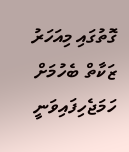ގޮތުގައި މިއަހަރު ޒަކާތް ބެހުމަށް ހަމަޖެހިފައިވަނީ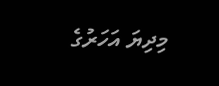މިދިޔަ އަހަރުގެ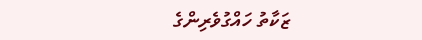ޒަކާތު ހައްގުވެރިންގެ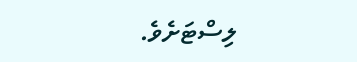ލިސްޓަށެވެ.